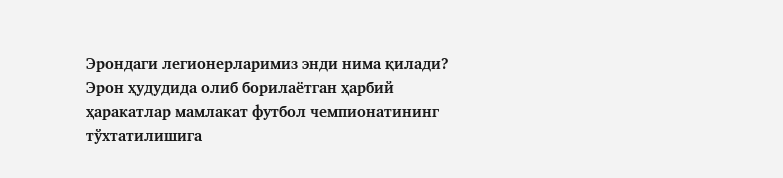Эрондаги легионерларимиз энди нима қилади?
Эрон ҳудудида олиб борилаётган ҳарбий ҳаракатлар мамлакат футбол чемпионатининг тўхтатилишига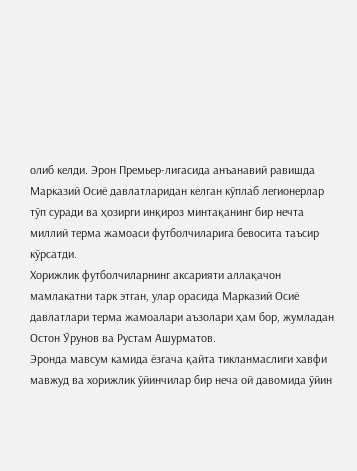олиб келди. Эрон Премьер-лигасида анъанавий равишда Марказий Осиё давлатларидан келган кўплаб легионерлар тўп суради ва ҳозирги инқироз минтақанинг бир нечта миллий терма жамоаси футболчиларига бевосита таъсир кўрсатди.
Хорижлик футболчиларнинг аксарияти аллақачон мамлакатни тарк этган, улар орасида Марказий Осиё давлатлари терма жамоалари аъзолари ҳам бор, жумладан Остон Ўрунов ва Рустам Ашурматов.
Эронда мавсум камида ёзгача қайта тикланмаслиги хавфи мавжуд ва хорижлик ўйинчилар бир неча ой давомида ўйин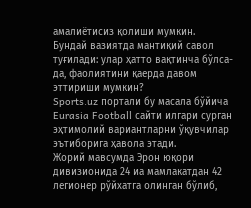амалиётисиз қолиши мумкин.
Бундай вазиятда мантиқий савол туғилади: улар ҳатто вақтинча бўлса-да, фаолиятини қаерда давом эттириши мумкин?
Sports.uz портали бу масала бўйича Eurasia Football сайти илгари сурган эҳтимолий вариантларни ўқувчилар эътиборига ҳавола этади.
Жорий мавсумда Эрон юқори дивизионида 24 иа мамлакатдан 42 легионер рўйхатга олинган бўлиб,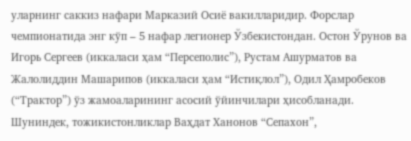уларнинг саккиз нафари Марказий Осиё вакилларидир. Форслар чемпионатида энг кўп – 5 нафар легионер Ўзбекистондан. Остон Ўрунов ва Игорь Сергеев (иккаласи ҳам “Персеполис”), Рустам Ашурматов ва Жалолиддин Машарипов (иккаласи ҳам “Истиқлол”), Одил Ҳамробеков (“Трактор”) ўз жамоаларининг асосий ўйинчилари ҳисобланади. Шуниндек, тожикистонликлар Ваҳдат Ханонов “Сепахон”,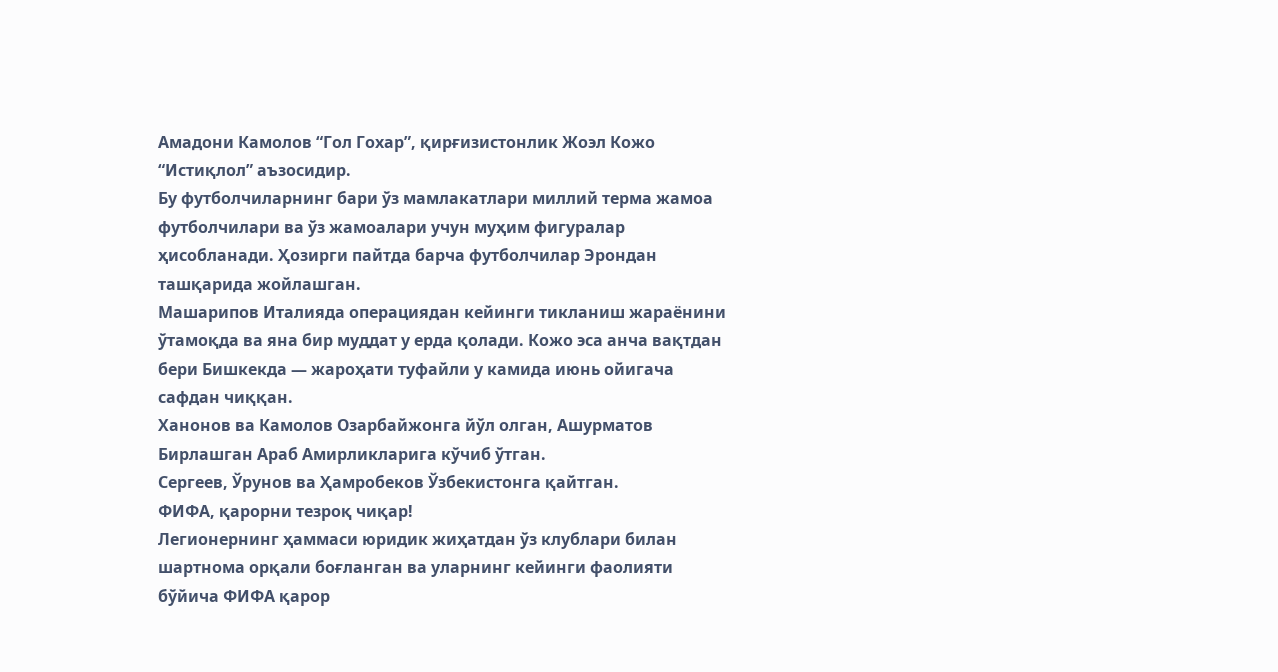Амадони Камолов “Гол Гохар”, қирғизистонлик Жоэл Кожо “Истиқлол” аъзосидир.
Бу футболчиларнинг бари ўз мамлакатлари миллий терма жамоа футболчилари ва ўз жамоалари учун муҳим фигуралар ҳисобланади. Ҳозирги пайтда барча футболчилар Эрондан ташқарида жойлашган.
Машарипов Италияда операциядан кейинги тикланиш жараёнини ўтамоқда ва яна бир муддат у ерда қолади. Кожо эса анча вақтдан бери Бишкекда — жароҳати туфайли у камида июнь ойигача сафдан чиққан.
Ханонов ва Камолов Озарбайжонга йўл олган, Ашурматов Бирлашган Араб Амирликларига кўчиб ўтган.
Сергеев, Ўрунов ва Ҳамробеков Ўзбекистонга қайтган.
ФИФА, қарорни тезроқ чиқар!
Легионернинг ҳаммаси юридик жиҳатдан ўз клублари билан шартнома орқали боғланган ва уларнинг кейинги фаолияти бўйича ФИФА қарор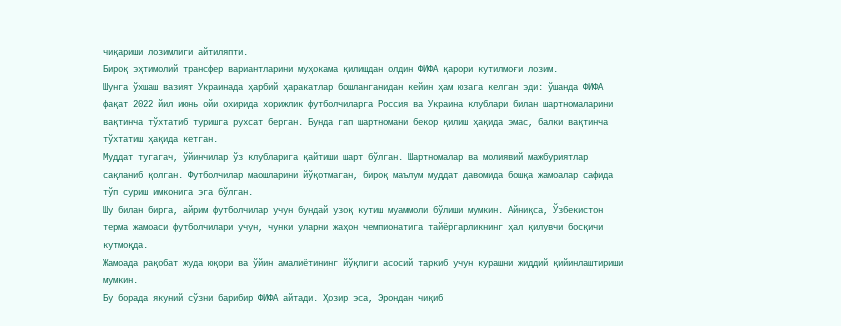чиқариши лозимлиги айтиляпти.
Бироқ эҳтимолий трансфер вариантларини муҳокама қилишдан олдин ФИФА қарори кутилмоғи лозим.
Шунга ўхшаш вазият Украинада ҳарбий ҳаракатлар бошланганидан кейин ҳам юзага келган эди: ўшанда ФИФА фақат 2022 йил июнь ойи охирида хорижлик футболчиларга Россия ва Украина клублари билан шартномаларини вақтинча тўхтатиб туришга рухсат берган. Бунда гап шартномани бекор қилиш ҳақида эмас, балки вақтинча тўхтатиш ҳақида кетган.
Муддат тугагач, ўйинчилар ўз клубларига қайтиши шарт бўлган. Шартномалар ва молиявий мажбуриятлар сақланиб қолган. Футболчилар маошларини йўқотмаган, бироқ маълум муддат давомида бошқа жамоалар сафида тўп суриш имконига эга бўлган.
Шу билан бирга, айрим футболчилар учун бундай узоқ кутиш муаммоли бўлиши мумкин. Айниқса, Ўзбекистон терма жамоаси футболчилари учун, чунки уларни жаҳон чемпионатига тайёргарликнинг ҳал қилувчи босқичи кутмоқда.
Жамоада рақобат жуда юқори ва ўйин амалиётининг йўқлиги асосий таркиб учун курашни жиддий қийинлаштириши мумкин.
Бу борада якуний сўзни барибир ФИФА айтади. Ҳозир эса, Эрондан чиқиб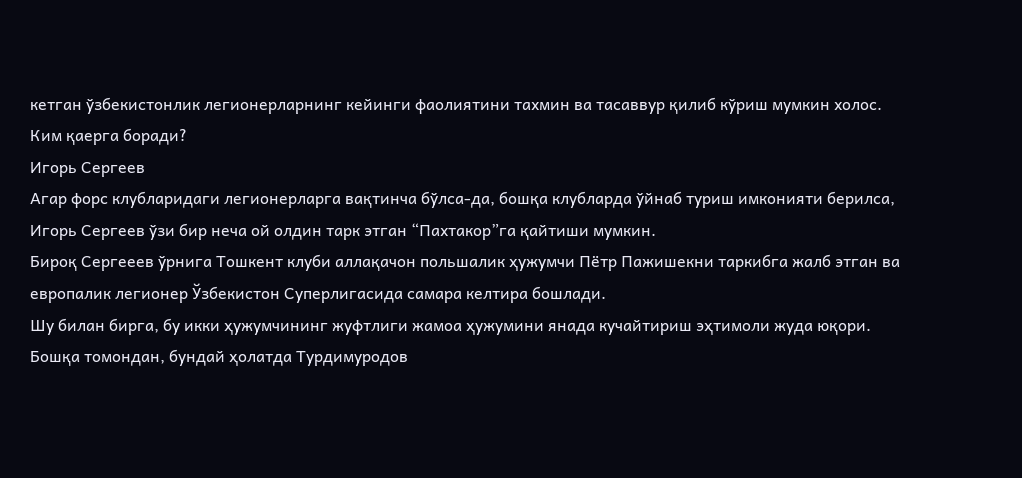кетган ўзбекистонлик легионерларнинг кейинги фаолиятини тахмин ва тасаввур қилиб кўриш мумкин холос.
Ким қаерга боради?
Игорь Сергеев
Агар форс клубларидаги легионерларга вақтинча бўлса-да, бошқа клубларда ўйнаб туриш имконияти берилса, Игорь Сергеев ўзи бир неча ой олдин тарк этган “Пахтакор”га қайтиши мумкин.
Бироқ Сергееев ўрнига Тошкент клуби аллақачон польшалик ҳужумчи Пётр Пажишекни таркибга жалб этган ва европалик легионер Ўзбекистон Суперлигасида самара келтира бошлади.
Шу билан бирга, бу икки ҳужумчининг жуфтлиги жамоа ҳужумини янада кучайтириш эҳтимоли жуда юқори. Бошқа томондан, бундай ҳолатда Турдимуродов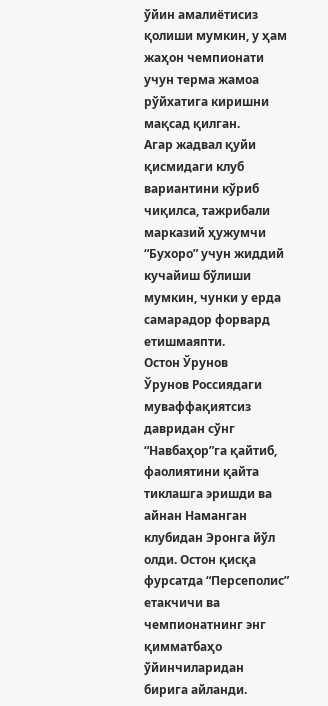ўйин амалиётисиз қолиши мумкин, у ҳам жаҳон чемпионати учун терма жамоа рўйхатига киришни мақсад қилган.
Агар жадвал қуйи қисмидаги клуб вариантини кўриб чиқилса, тажрибали марказий ҳужумчи “Бухоро” учун жиддий кучайиш бўлиши мумкин, чунки у ерда самарадор форвард етишмаяпти.
Остон Ўрунов
Ўрунов Россиядаги муваффақиятсиз давридан сўнг “Навбаҳор”га қайтиб, фаолиятини қайта тиклашга эришди ва айнан Наманган клубидан Эронга йўл олди. Остон қисқа фурсатда “Персеполис” етакчичи ва чемпионатнинг энг қимматбаҳо ўйинчиларидан бирига айланди.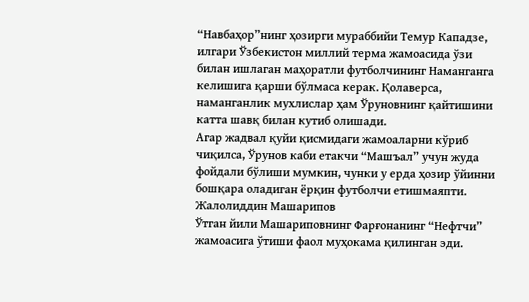“Навбаҳор”нинг ҳозирги мураббийи Темур Кападзе, илгари Ўзбекистон миллий терма жамоасида ўзи билан ишлаган маҳоратли футболчининг Наманганга келишига қарши бўлмаса керак. Қолаверса, наманганлик мухлислар ҳам Ўруновнинг қайтишини катта шавқ билан кутиб олишади.
Агар жадвал қуйи қисмидаги жамоаларни кўриб чиқилса, Ўрунов каби етакчи “Машъал” учун жуда фойдали бўлиши мумкин, чунки у ерда ҳозир ўйинни бошқара оладиган ёрқин футболчи етишмаяпти.
Жалолиддин Машарипов
Ўтган йили Машариповнинг Фарғонанинг “Нефтчи” жамоасига ўтиши фаол муҳокама қилинган эди.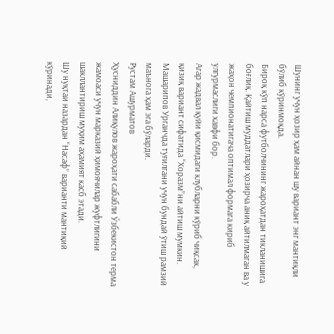Шунинг учун ҳозир ҳам айнан шу вариант энг мантиқли бўлиб кўринмоқда.
Бироқ кўп нарса футболчининг жароҳатдан тикланишига боғлиқ. Қайтиш муддатлари ҳозирча аниқ айтилмаган ва у жаҳон чемпионатигача оптимал формага кириб улгурмаслиги хавфи бор.
Агар жадвал қуйи қисмидаги клубларни кўриб чиқсак, қизиқ вариант сифатида “Хоразм”ни айтиш мумкин. Машарипов Урганчда туғилгани учун бундай ўтиш рамзий маънога ҳам эга бўларди.
Рустам Ашурматов
Ҳусниддин Алиқулов жароҳати сабабли Ўзбекистон терма жамоаси учун марказий ҳимоячилар жуфтлигини шакллантириш муҳим аҳамият касб этади.
Шу нуқтаи назардан “Насаф” варианти мантиқий кўринади,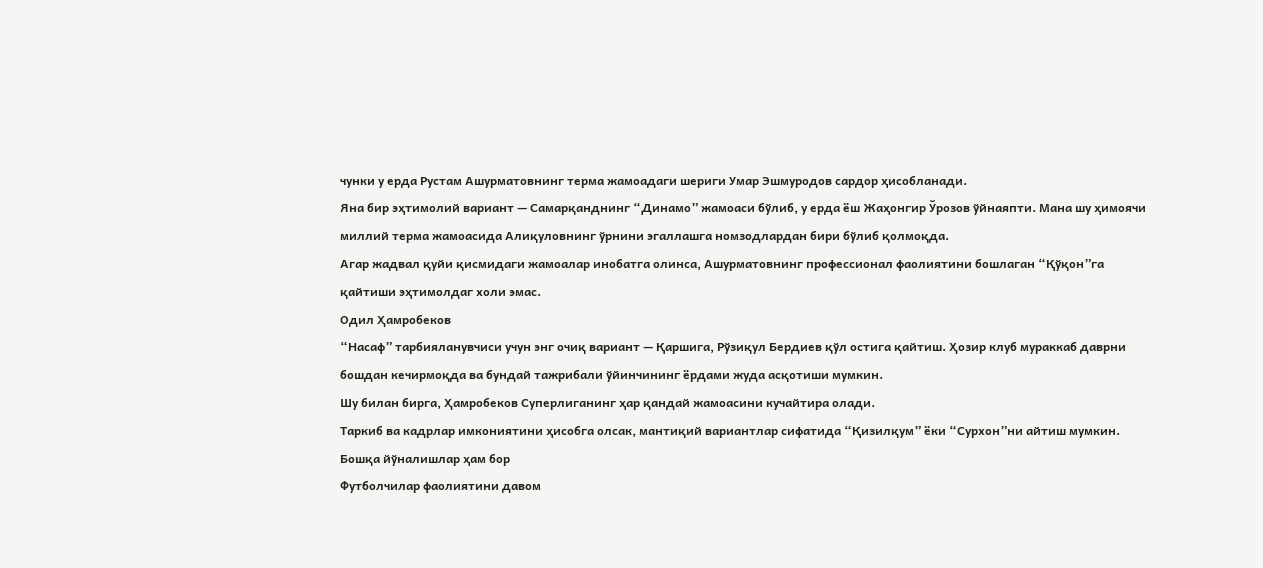чунки у ерда Рустам Ашурматовнинг терма жамоадаги шериги Умар Эшмуродов сардор ҳисобланади.
Яна бир эҳтимолий вариант — Самарқанднинг “Динамо” жамоаси бўлиб, у ерда ёш Жаҳонгир Ўрозов ўйнаяпти. Мана шу ҳимоячи миллий терма жамоасида Алиқуловнинг ўрнини эгаллашга номзодлардан бири бўлиб қолмоқда.
Агар жадвал қуйи қисмидаги жамоалар инобатга олинса, Ашурматовнинг профессионал фаолиятини бошлаган “Қўқон”га қайтиши эҳтимолдаг холи эмас.
Одил Ҳамробеков
“Насаф” тарбияланувчиси учун энг очиқ вариант — Қаршига, Рўзиқул Бердиев қўл остига қайтиш. Ҳозир клуб мураккаб даврни бошдан кечирмоқда ва бундай тажрибали ўйинчининг ёрдами жуда асқотиши мумкин.
Шу билан бирга, Ҳамробеков Суперлиганинг ҳар қандай жамоасини кучайтира олади.
Таркиб ва кадрлар имкониятини ҳисобга олсак, мантиқий вариантлар сифатида “Қизилқум” ёки “Сурхон”ни айтиш мумкин.
Бошқа йўналишлар ҳам бор
Футболчилар фаолиятини давом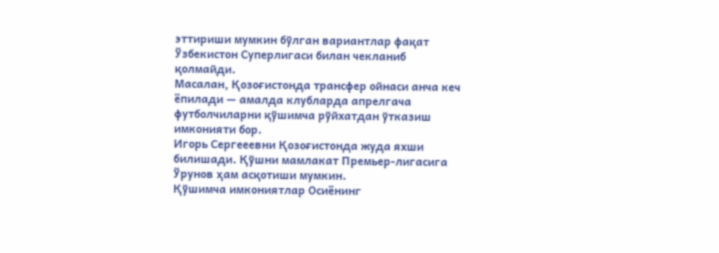эттириши мумкин бўлган вариантлар фақат Ўзбекистон Суперлигаси билан чекланиб қолмайди.
Масалан, Қозоғистонда трансфер ойнаси анча кеч ёпилади — амалда клубларда апрелгача футболчиларни қўшимча рўйхатдан ўтказиш имконияти бор.
Игорь Сергееевни Қозоғистонда жуда яхши билишади. Қўшни мамлакат Премьер-лигасига Ўрунов ҳам асқотиши мумкин.
Қўшимча имкониятлар Осиёнинг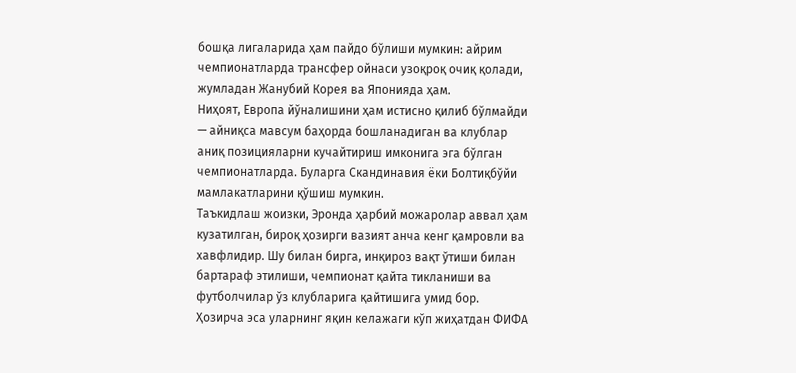бошқа лигаларида ҳам пайдо бўлиши мумкин: айрим чемпионатларда трансфер ойнаси узоқроқ очиқ қолади, жумладан Жанубий Корея ва Японияда ҳам.
Ниҳоят, Европа йўналишини ҳам истисно қилиб бўлмайди — айниқса мавсум баҳорда бошланадиган ва клублар аниқ позицияларни кучайтириш имконига эга бўлган чемпионатларда. Буларга Скандинавия ёки Болтиқбўйи мамлакатларини қўшиш мумкин.
Таъкидлаш жоизки, Эронда ҳарбий можаролар аввал ҳам кузатилган, бироқ ҳозирги вазият анча кенг қамровли ва хавфлидир. Шу билан бирга, инқироз вақт ўтиши билан бартараф этилиши, чемпионат қайта тикланиши ва футболчилар ўз клубларига қайтишига умид бор.
Ҳозирча эса уларнинг яқин келажаги кўп жиҳатдан ФИФА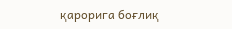қарорига боғлиқ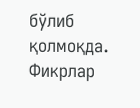бўлиб қолмоқда.
Фикрлар